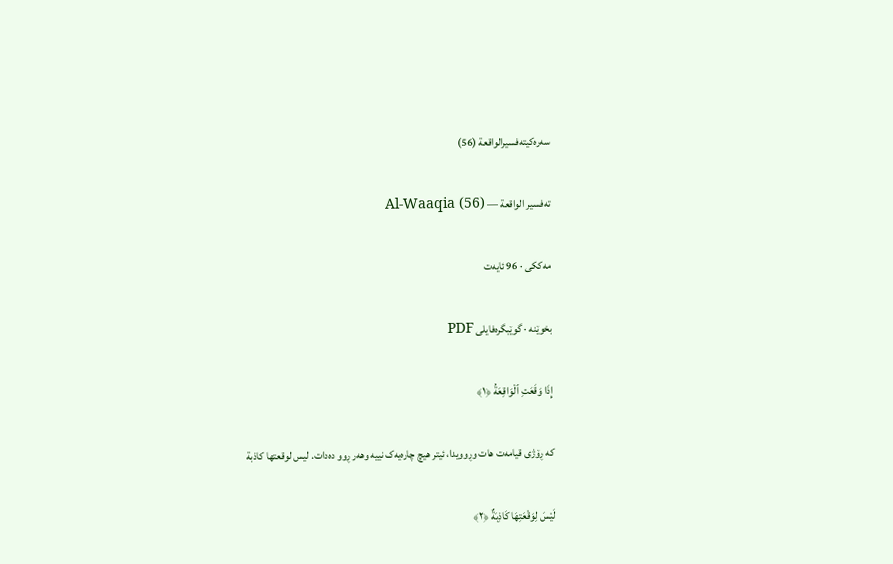سەرەکیتەفسیرالواقعة (56)

تەفسیر الواقعة — Al-Waaqia (56)

مەککی · 96 ئایەت

بخوێنە · گوێبگرەفایلی PDF

إِذَا وَقَعَتِ ٱلْوَاقِعَةُ ﴿١﴾

کە ڕۆژی قیامەت ھات وڕوویدا، ئیتر ھیچ چارەیەک نییە وهەر ڕوو دەدات. ليس لوقعتها كاذبة

لَيْسَ لِوَقْعَتِهَا كَاذِبَةٌ ﴿٢﴾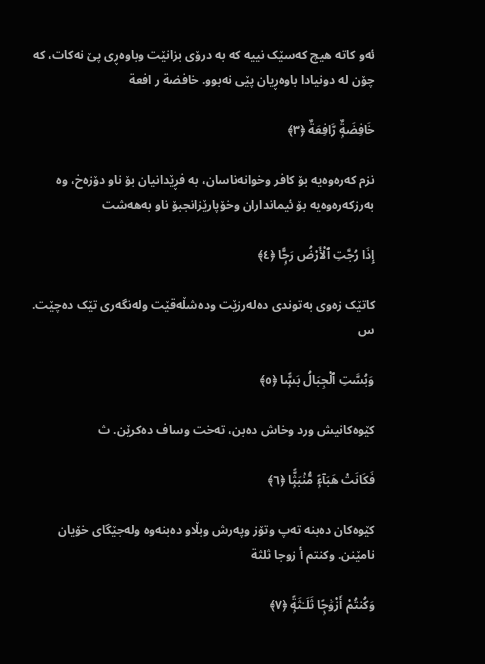ئەو کاتە ھیچ کەسێک نییە کە بە درۆی بزانێت وباوەڕی پێ نەکات، کە چۆن لە دونیادا باوەڕیان پێی نەبوو. خافضة ر افعة

خَافِضَةٌۭ رَّافِعَةٌ ﴿٣﴾

نزم کەرەوەیە بۆ کافر وخوانەناسان، بە فڕێدانیان بۆ ناو دۆزەخ، وە بەرزکەرەوەیە بۆ ئیمانداران وخۆپارێزانجبۆ ناو بەھەشت

إِذَا رُجَّتِ ٱلْأَرْضُ رَجًّۭا ﴿٤﴾

کاتێک زەوی بەتوندی دەلەرزێت ودەشڵەقێت ولەنگەری تێک دەچێت. س

وَبُسَّتِ ٱلْجِبَالُ بَسًّۭا ﴿٥﴾

کێوەکانیش ورد وخاش دەبن، تەخت وساف دەکرێن. ث

فَكَانَتْ هَبَآءًۭ مُّنۢبَثًّۭا ﴿٦﴾

کێوەکان دەبنە تەپ وتۆز وپەرش وبڵاو دەبنەوە ولەجێگای خۆیان نامێنن. وكنتم أ زوجا ثلثة

وَكُنتُمْ أَزْوَٰجًۭا ثَلَـٰثَةًۭ ﴿٧﴾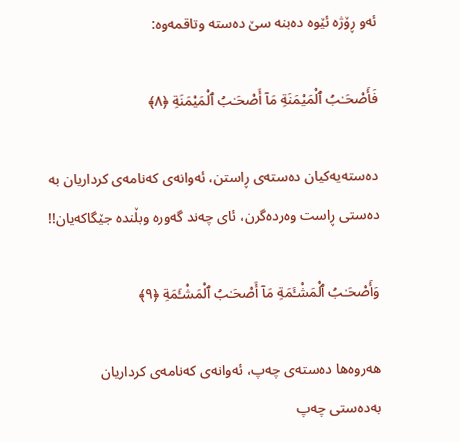ئەو ڕۆژه ئێوە دەبنە سێ دەستە وتاقمەوە:

فَأَصْحَـٰبُ ٱلْمَيْمَنَةِ مَآ أَصْحَـٰبُ ٱلْمَيْمَنَةِ ﴿٨﴾

دەستەیەکیان دەستەی ڕاستن، ئەوانەی کەنامەی کرداریان بە دەستی ڕاست وەردەگرن، ئای چەند گەورە وبڵندە جێگاکەیان!!

وَأَصْحَـٰبُ ٱلْمَشْـَٔمَةِ مَآ أَصْحَـٰبُ ٱلْمَشْـَٔمَةِ ﴿٩﴾

ھەروەھا دەستەی چەپ، ئەوانەی کەنامەی کرداریان بەدەستی چەپ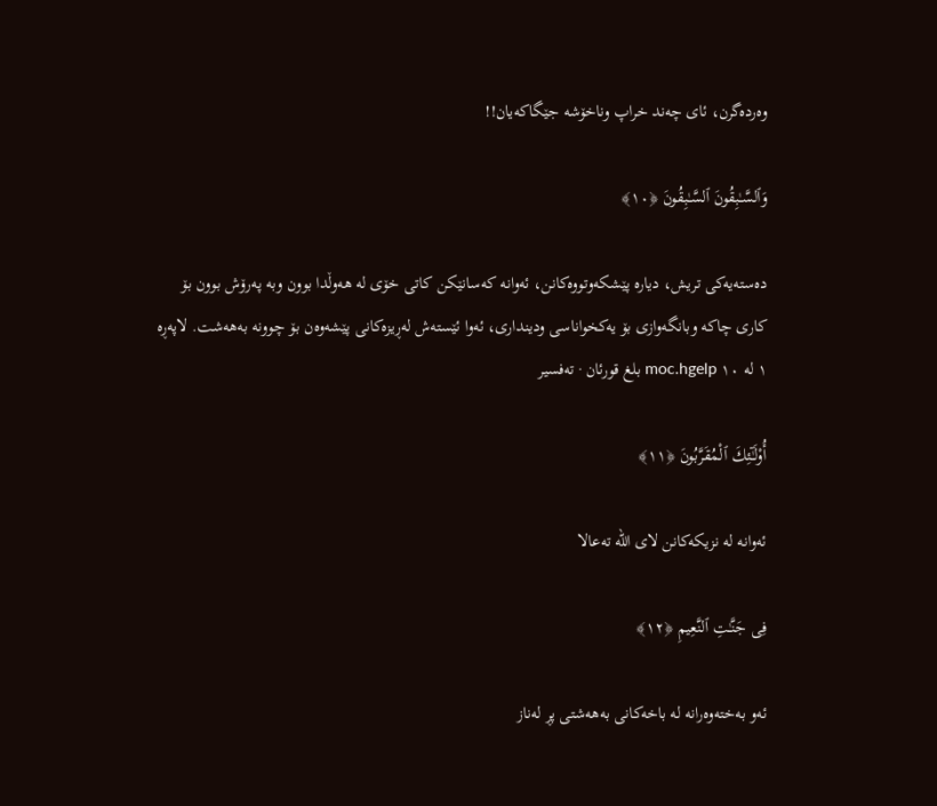وەردەگرن، ئای چەند خراپ وناخۆشە جێگاکەیان!!

وَٱلسَّـٰبِقُونَ ٱلسَّـٰبِقُونَ ﴿١٠﴾

دەستەیەکی تریش، دیارە پێشکەوتووەکانن، ئەوانە کەسانێکن کاتی خۆی لە ھەوڵدا بوون وبە پەرۆش بوون بۆ کاری چاکە وبانگەوازی بۆ یەکخواناسی ودینداری، ئەوا ئێستەش لەڕیزەکانی پێشەوەن بۆ چوونە بەھەشت. لاپەڕە ١ لە ١٠ moc.hgelp بلغ قورئان · تەفسیر

أُو۟لَـٰٓئِكَ ٱلْمُقَرَّبُونَ ﴿١١﴾

ئەوانە له نزیکەكانن لای الله تەعالا

فِى جَنَّـٰتِ ٱلنَّعِيمِ ﴿١٢﴾

ئەو بەختەوەرانە لە باخەکانی بەھەشتی پڕ لەناز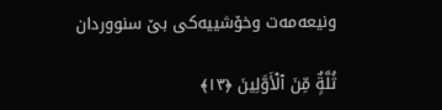ونیعەمەت وخۆشییەکی بێ سنووردان

ثُلَّةٌۭ مِّنَ ٱلْأَوَّلِينَ ﴿١٣﴾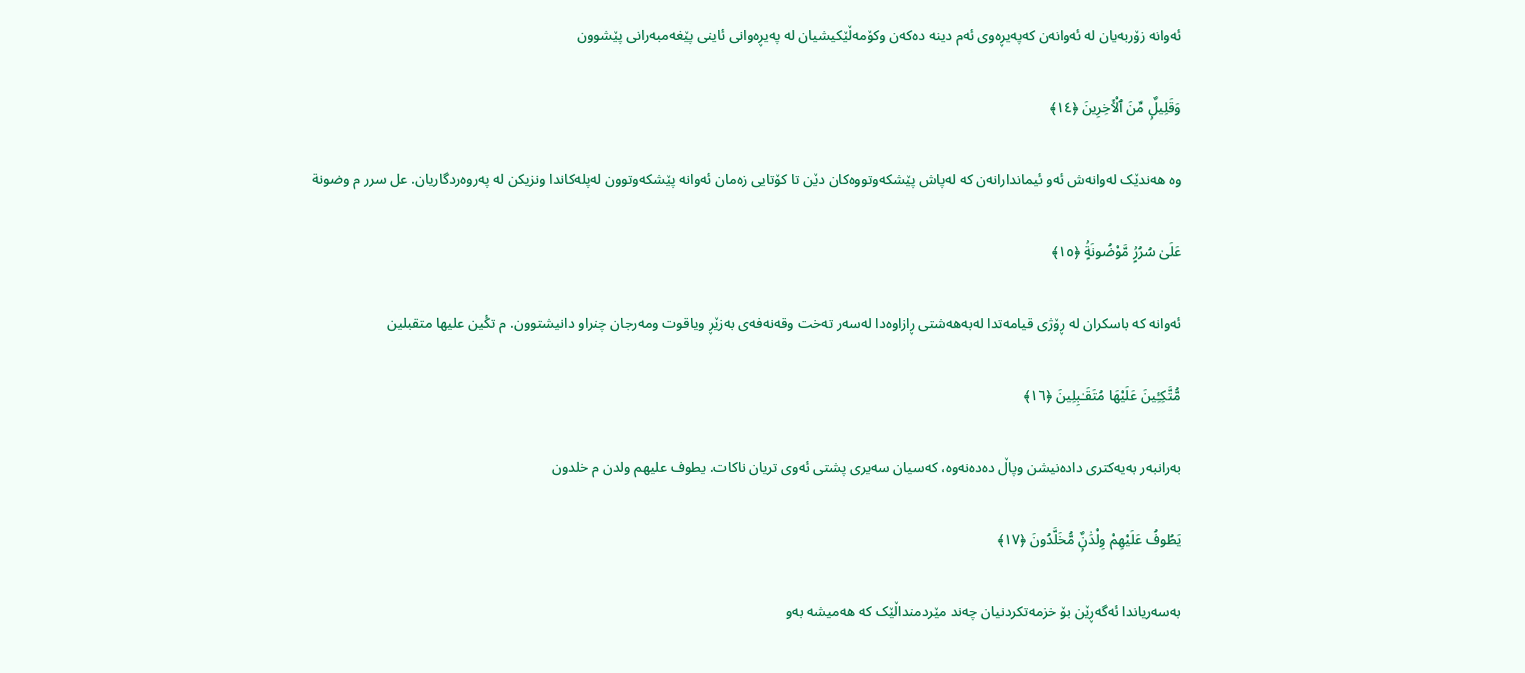ئەوانە زۆربەیان لە ئەوانەن کەپەیڕەوی ئەم دینە دەکەن وکۆمەڵێکیشیان لە پەیڕەوانی ئاینى پێغەمبەرانی پێشوون

وَقَلِيلٌۭ مِّنَ ٱلْـَٔاخِرِينَ ﴿١٤﴾

وە ھەندێک لەوانەش ئەو ئیماندارانەن کە لەپاش پێشکەوتووەکان دێن تا کۆتایی زەمان ئەوانە پێشکەوتوون لەپلەکاندا ونزیکن لە پەروەردگاریان. عل سرر م وضونة

عَلَىٰ سُرُرٍۢ مَّوْضُونَةٍۢ ﴿١٥﴾

ئەوانە کە باسکران لە ڕۆژی قیامەتدا لەبەھەشتی ڕازاوەدا لەسەر تەخت وقەنەفەی بەزێڕ ویاقوت ومەرجان چنراو دانیشتوون. م تكٔين عليها متقبلين

مُّتَّكِـِٔينَ عَلَيْهَا مُتَقَـٰبِلِينَ ﴿١٦﴾

بەرانبەر بەیەکتری دادەنیشن وپاڵ دەدەنەوە، کەسیان سەیری پشتی ئەوی تریان ناکات. يطوف عليهم ولدن م خلدون

يَطُوفُ عَلَيْهِمْ وِلْدَٰنٌۭ مُّخَلَّدُونَ ﴿١٧﴾

بەسەریاندا ئەگەڕێن بۆ خزمەتکردنیان چەند مێردمنداڵێک کە ھەمیشە بەو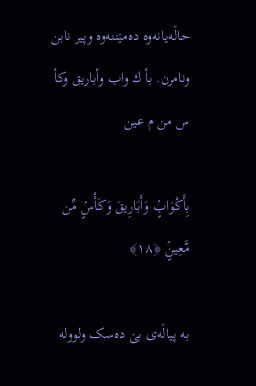حاڵەیانەوە دەمێننەوە وپیر نابن ونامرن. بأ ك واب وأباريق وكأ س من م عين

بِأَكْوَابٍۢ وَأَبَارِيقَ وَكَأْسٍۢ مِّن مَّعِينٍۢ ﴿١٨﴾

بە پیاڵەی بێ دەسک ولوولە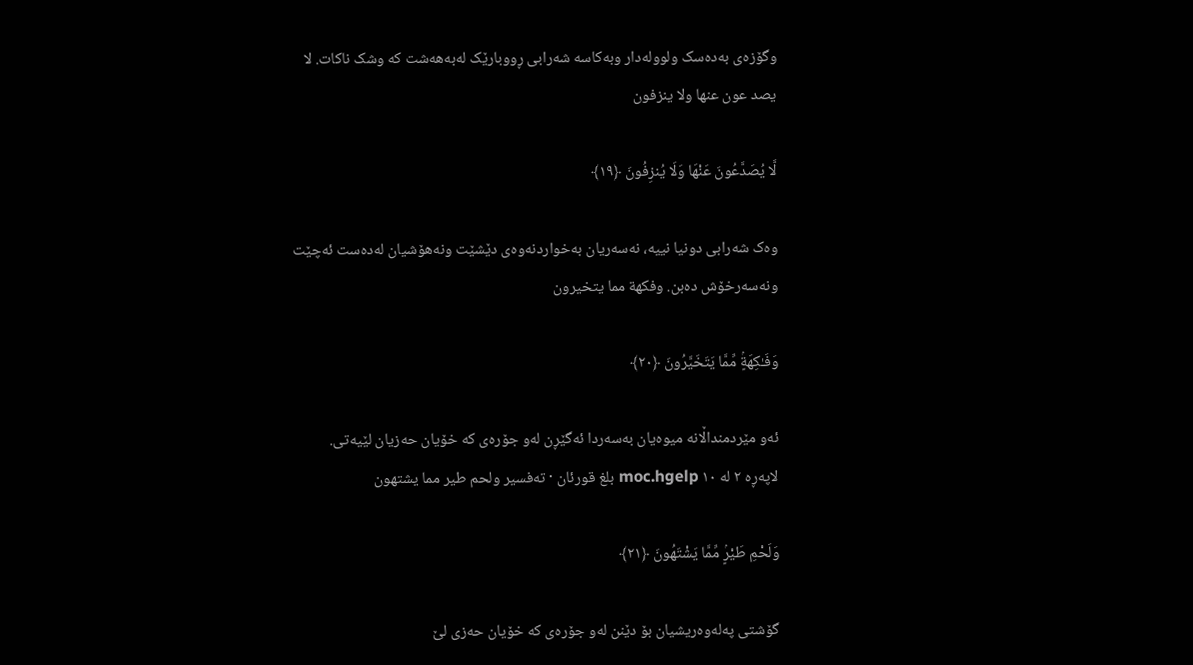وگۆزەی بەدەسک ولوولەدار وبەکاسە شەرابی ڕووبارێک لەبەھەشت کە وشک ناکات. لا يصد عون عنها ولا ينزفون

لَّا يُصَدَّعُونَ عَنْهَا وَلَا يُنزِفُونَ ﴿١٩﴾

وەک شەرابی دونیا نییە، نەسەریان بەخواردنەوەی دێشێت ونەھۆشیان لەدەست ئەچێت ونەسەرخۆش دەبن. وفكهة مما يتخيرون

وَفَـٰكِهَةٍۢ مِّمَّا يَتَخَيَّرُونَ ﴿٢٠﴾

ئەو مێردمنداڵانە میوەیان بەسەردا ئەگێڕن لەو جۆرەی کە خۆیان حەزیان لێیەتی. لاپەڕە ٢ لە ١٠ moc.hgelp بلغ قورئان · تەفسیر ولحم طير مما يشتهون

وَلَحْمِ طَيْرٍۢ مِّمَّا يَشْتَهُونَ ﴿٢١﴾

گۆشتی پەلەوەریشیان بۆ دێنن لەو جۆرەی کە خۆیان حەزی لێ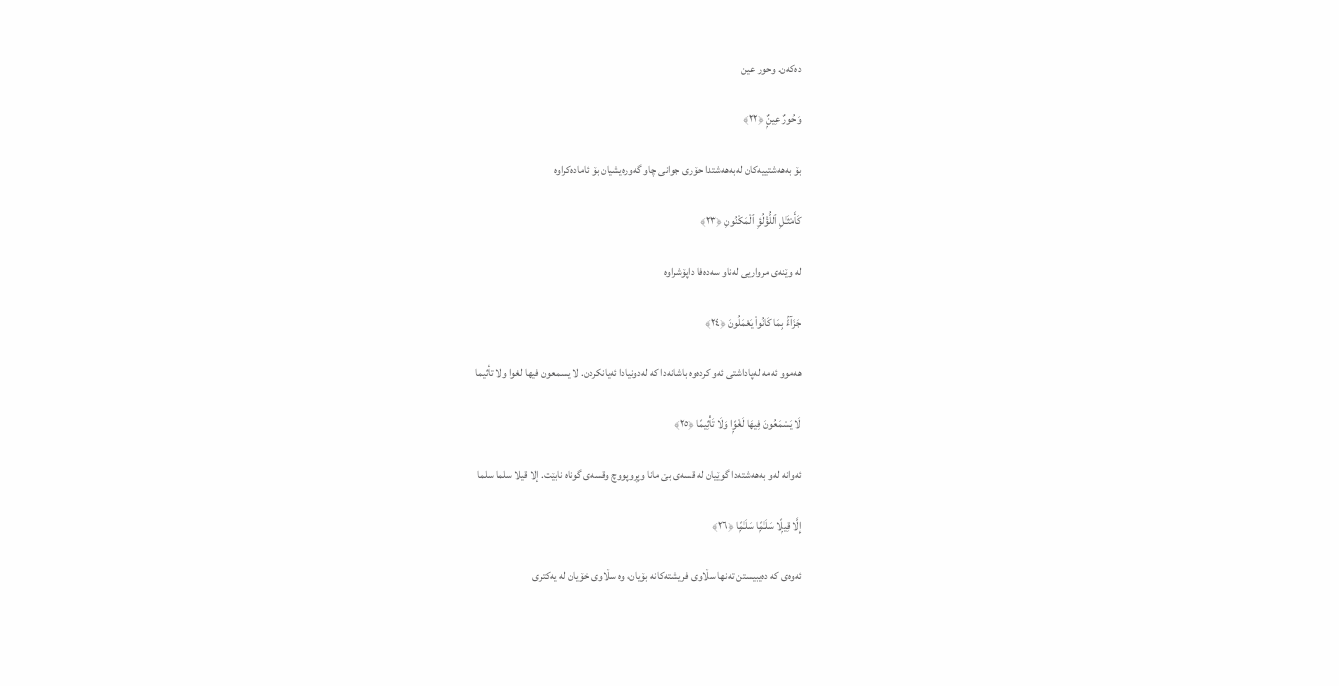دەکەن. وحور عين

وَحُورٌ عِينٌۭ ﴿٢٢﴾

بۆ بەھەشتییەکان لەبەھەشتدا حۆری جوانی چاو گەورەیشیان بۆ ئامادەکراوە

كَأَمْثَـٰلِ ٱللُّؤْلُؤِ ٱلْمَكْنُونِ ﴿٢٣﴾

لە وێنەی مرواریی لەناو سەدەفا داپۆشراوە

جَزَآءًۢ بِمَا كَانُوا۟ يَعْمَلُونَ ﴿٢٤﴾

ھەموو ئەمە لەپاداشتی ئەو کردەوە باشانەدا کە لەدونیادا ئەیانکردن. لا يسمعون فيها لغوا ولا تأثيما

لَا يَسْمَعُونَ فِيهَا لَغْوًۭا وَلَا تَأْثِيمًا ﴿٢٥﴾

ئەوانە لەو بەھەشتەدا گوێیان لە قسەی بێ مانا وپڕوپووچ وقسەی گوناه نابێت. إلا قيلا سلما سلما

إِلَّا قِيلًۭا سَلَـٰمًۭا سَلَـٰمًۭا ﴿٢٦﴾

ئەوەی کە دەیبیستن تەنھا سڵاوی فریشتەکانە بۆیان، وە سڵاوی خۆیان لە یەکتری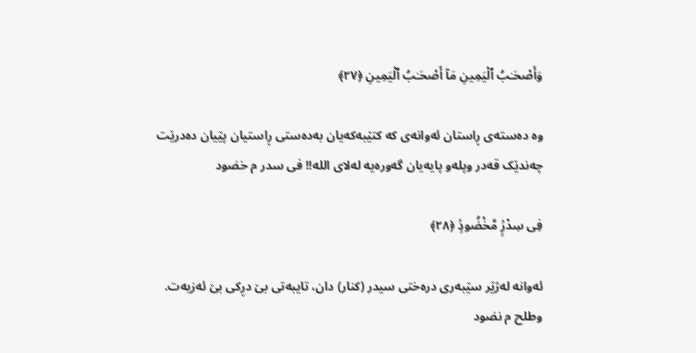وَأَصْحَـٰبُ ٱلْيَمِينِ مَآ أَصْحَـٰبُ ٱلْيَمِينِ ﴿٢٧﴾

وە دەستەى ڕاستان ئەوانەی کە کتێبەکەیان بەدەستی ڕاستیان پێیان دەدرێت چەندێک قەدر وپلەو پایەیان گەورەیە لەلای الله!! فى سدر م خضود

فِى سِدْرٍۢ مَّخْضُودٍۢ ﴿٢٨﴾

ئەوانە لەژێر سێبەری درەختی سیدر (كنار) دان، تایبەتی بێ دڕکی بێ ئەزیەت. وطلح م نضود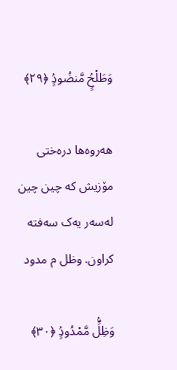وَطَلْحٍۢ مَّنضُودٍۢ ﴿٢٩﴾

ھەروەھا درەختی مۆزیش کە چین چین لەسەر یەک سەفتە کراون. وظل م مدود

وَظِلٍّۢ مَّمْدُودٍۢ ﴿٣٠﴾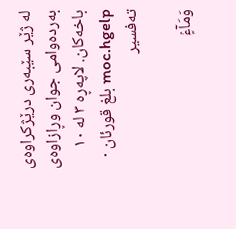لە ژێر سێبەری درێژکراوەی بەردەوامی جوان وڕازاوەی باخەکان. لاپەڕە ٣ لە ١٠ moc.hgelp بلغ قورئان · تەفسیر

وَمَآءٍۢ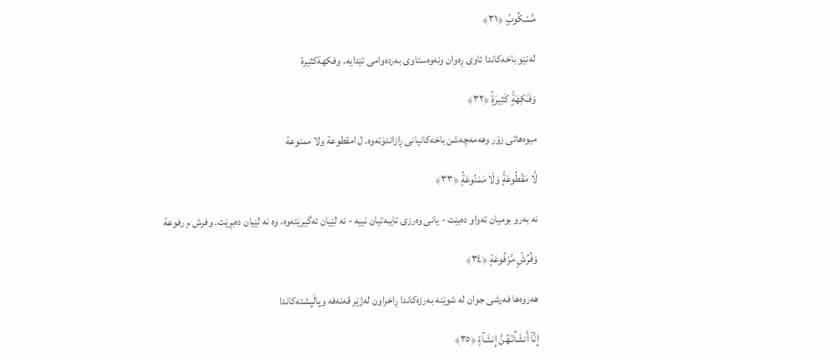مَّسْكُوبٍۢ ﴿٣١﴾

لەنێو باخەکاندا ئاوی ڕەوان ونەوەستاوی بەردەوامی تێدایە. وفكهةكثيرة

وَفَـٰكِهَةٍۢ كَثِيرَةٍۢ ﴿٣٢﴾

میوەھاتی زۆر وھەمەچەشن باخەکانیانی ڕازاندۆتەوە. ل امقطوعة ولا ممنوعة

لَّا مَقْطُوعَةٍۢ وَلَا مَمْنُوعَةٍۢ ﴿٣٣﴾

نە بەرو بومیان تەواو دەبێت - یانی وەرزی تایبەتیان نییە - نە لێیان ئەگیرێتەوە، وە نە لێیان دەبڕێت. وفرش م رفوعة

وَفُرُشٍۢ مَّرْفُوعَةٍ ﴿٣٤﴾

ھەروەھا فەرشی جوان لە شوێنە بەرزەکاندا ڕاخراون لەژێر قەنەفه وپاڵپشتەكاندا

إِنَّآ أَنشَأْنَـٰهُنَّ إِنشَآءًۭ ﴿٣٥﴾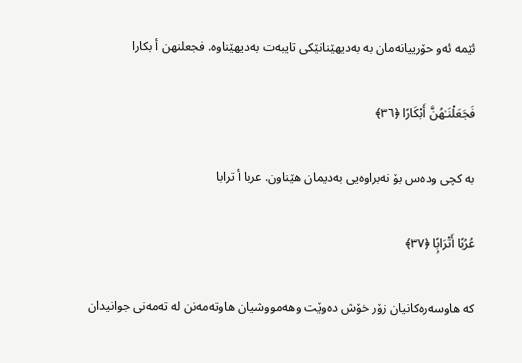ئێمە ئەو حۆرییانەمان بە بەدیهێنانێكی تایبەت بەدیهێناوه. فجعلنهن أ بكارا

فَجَعَلْنَـٰهُنَّ أَبْكَارًا ﴿٣٦﴾

بە کچی ودەس بۆ نەبراوەیی بەدیمان هێناون. عربا أ ترابا

عُرُبًا أَتْرَابًۭا ﴿٣٧﴾

کە ھاوسەرەکانیان زۆر خۆش دەوێت وھەمووشیان ھاوتەمەنن لە تەمەنی جوانیدان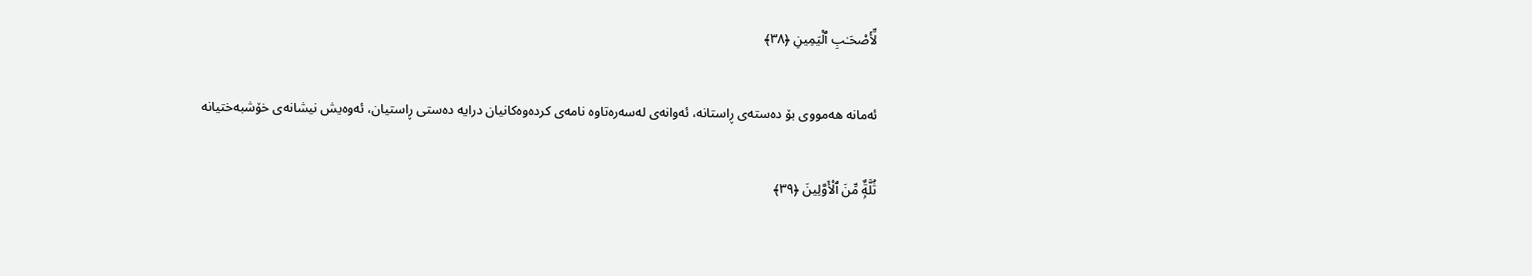لِّأَصْحَـٰبِ ٱلْيَمِينِ ﴿٣٨﴾

ئەمانە ھەمووی بۆ دەستەی ڕاستانە، ئەوانەی لەسەرەتاوە نامەی کردەوەکانیان درایە دەستی ڕاستیان، ئەوەیش نیشانەی خۆشبەختیانە

ثُلَّةٌۭ مِّنَ ٱلْأَوَّلِينَ ﴿٣٩﴾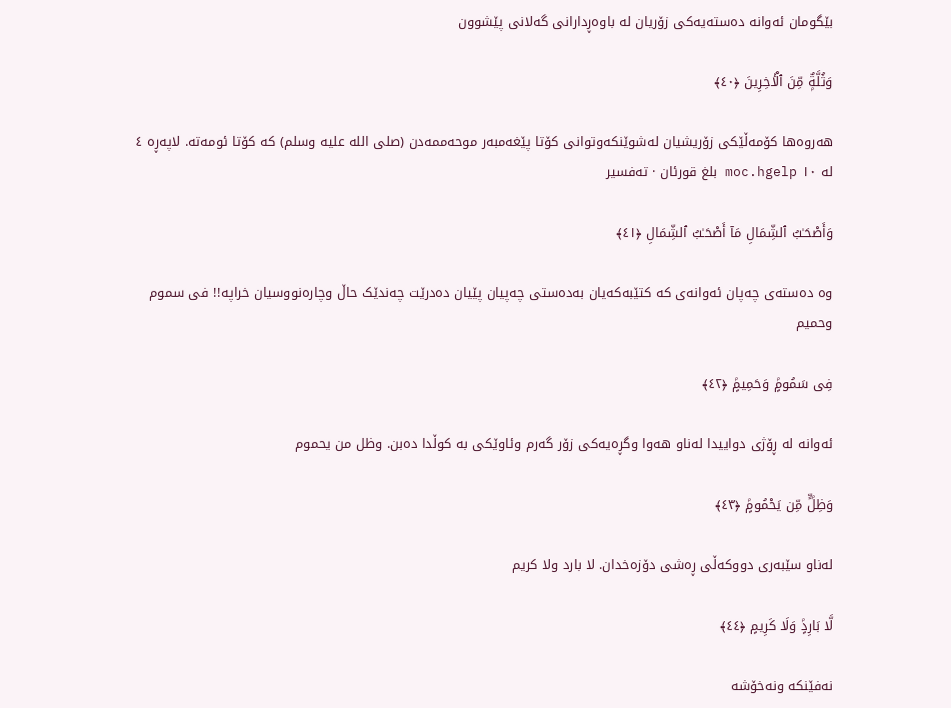بێگومان ئەوانە دەستەیەکی زۆریان لە باوەڕدارانی گەلانی پێشوون

وَثُلَّةٌۭ مِّنَ ٱلْـَٔاخِرِينَ ﴿٤٠﴾

ھەروەھا کۆمەڵێکی زۆریشیان لەشوێنکەوتوانی کۆتا پێغەمبەر موحەممەدن (صلی الله علیه وسلم) کە کۆتا ئومەتە. لاپەڕە ٤ لە ١٠ moc.hgelp بلغ قورئان · تەفسیر

وَأَصْحَـٰبُ ٱلشِّمَالِ مَآ أَصْحَـٰبُ ٱلشِّمَالِ ﴿٤١﴾

وە دەستەى چەپان ئەوانەی کە کتێبەکەیان بەدەستی چەپیان پێیان دەدرێت چەندێک حاڵ وچارەنووسیان خراپە!! فى سموم وحميم

فِى سَمُومٍۢ وَحَمِيمٍۢ ﴿٤٢﴾

ئەوانە لە ڕۆژی دواییدا لەناو ھەوا وگڕەیەکی زۆر گەرم وئاوێکی بە کوڵدا دەبن. وظل من يحموم

وَظِلٍّۢ مِّن يَحْمُومٍۢ ﴿٤٣﴾

لەناو سێبەری دووکەڵی ڕەشی دۆزەخدان. لا بارد ولا كريم

لَّا بَارِدٍۢ وَلَا كَرِيمٍ ﴿٤٤﴾

نەفێنکە ونەخۆشە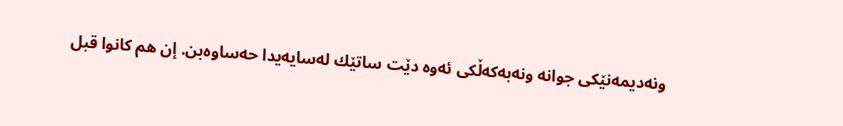ونەدیمەنێکی جوانە ونەبەکەڵکی ئەوە دێت ساتێك لەسایەیدا حەساوەبن. إن هم كانوا قبل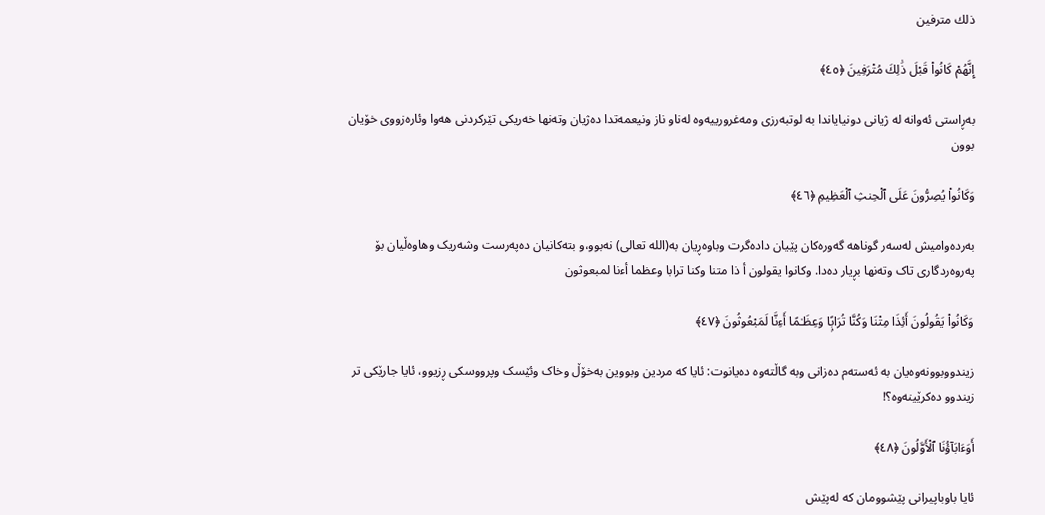ذلك مترفين

إِنَّهُمْ كَانُوا۟ قَبْلَ ذَٰلِكَ مُتْرَفِينَ ﴿٤٥﴾

بەڕاستی ئەوانە لە ژیانی دونیایاندا بە لوتبەرزی ومەغرورییەوە لەناو ناز ونیعمەتدا دەژیان وتەنھا خەریکی تێرکردنی ھەوا وئارەزووی خۆیان بوون

وَكَانُوا۟ يُصِرُّونَ عَلَى ٱلْحِنثِ ٱلْعَظِيمِ ﴿٤٦﴾

بەردەوامیش لەسەر گوناھە گەورەکان پێیان دادەگرت وباوەڕیان بە(اللە تعالی) نەبوو،و بتەکانیان دەپەرست وشەریک وھاوەڵیان بۆ پەروەردگاری تاک وتەنھا بڕیار دەدا. وكانوا يقولون أ ذا متنا وكنا ترابا وعظما أءنا لمبعوثون

وَكَانُوا۟ يَقُولُونَ أَئِذَا مِتْنَا وَكُنَّا تُرَابًۭا وَعِظَـٰمًا أَءِنَّا لَمَبْعُوثُونَ ﴿٤٧﴾

زیندووبوونەوەیان بە ئەستەم دەزانی وبە گاڵتەوە دەیانوت: ئایا کە مردین وبووین بەخۆڵ وخاک وئێسک وپرووسکی ڕزیوو، ئایا جارێکی تر زیندوو دەکرێینەوە؟!

أَوَءَابَآؤُنَا ٱلْأَوَّلُونَ ﴿٤٨﴾

ئایا باوباپیرانی پێشوومان کە لەپێش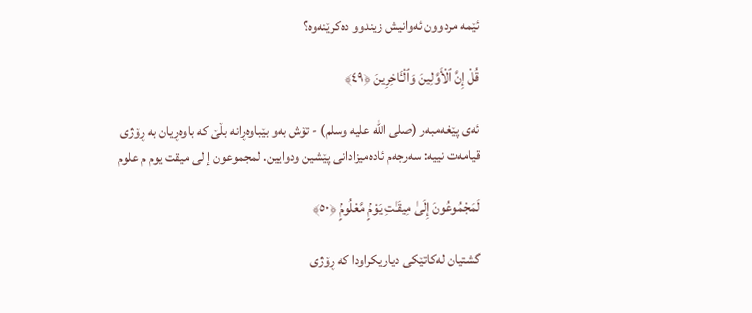ئێمە مردوون ئەوانیش زیندوو دەکرێنەوە؟

قُلْ إِنَّ ٱلْأَوَّلِينَ وَٱلْـَٔاخِرِينَ ﴿٤٩﴾

ئەی پێغەمبەر (صلی الله علیه وسلم) - تۆش بەو بێباوەڕانە بڵێ کە باوەڕیان بە ڕۆژی قیامەت نییە: سەرجەم ئادەمیزادانی پێشین ودوایین. لمجموعون إ لى ميقت يوم م علوم

لَمَجْمُوعُونَ إِلَىٰ مِيقَـٰتِ يَوْمٍۢ مَّعْلُومٍۢ ﴿٥٠﴾

گشتیان لەکاتێکی دیاریکراودا کە ڕۆژی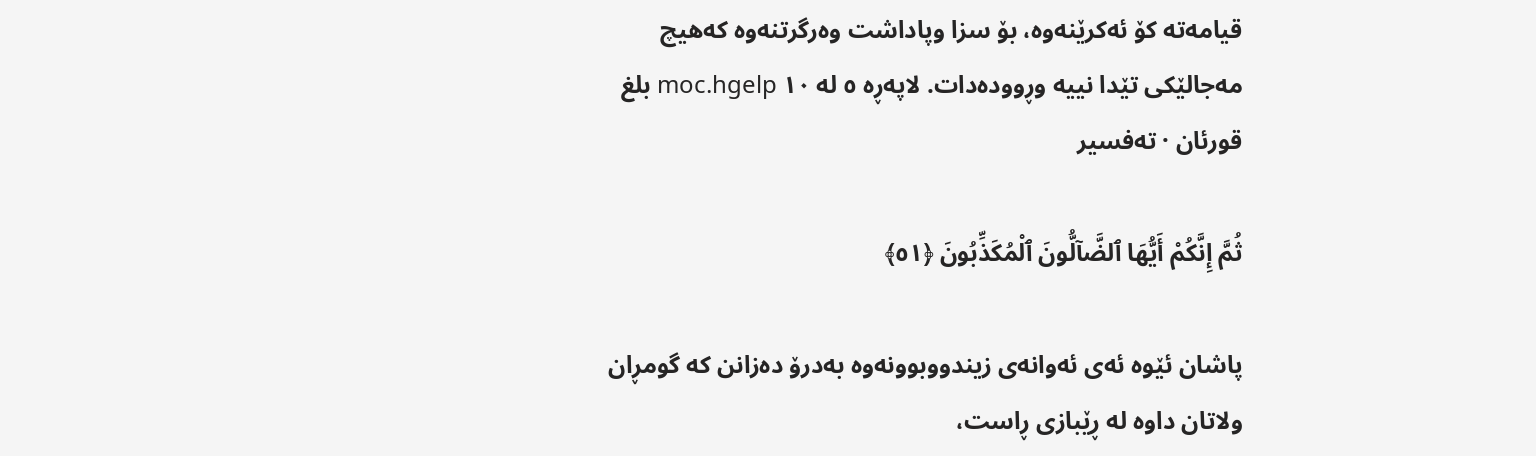قیامەتە کۆ ئەکرێنەوە، بۆ سزا وپاداشت وەرگرتنەوە کەھیچ مەجالێکی تێدا نییە وڕوودەدات. لاپەڕە ٥ لە ١٠ moc.hgelp بلغ قورئان · تەفسیر

ثُمَّ إِنَّكُمْ أَيُّهَا ٱلضَّآلُّونَ ٱلْمُكَذِّبُونَ ﴿٥١﴾

پاشان ئێوە ئەی ئەوانەى زیندووبوونەوە بەدرۆ دەزانن کە گومڕان ولاتان داوە لە ڕێبازی ڕاست،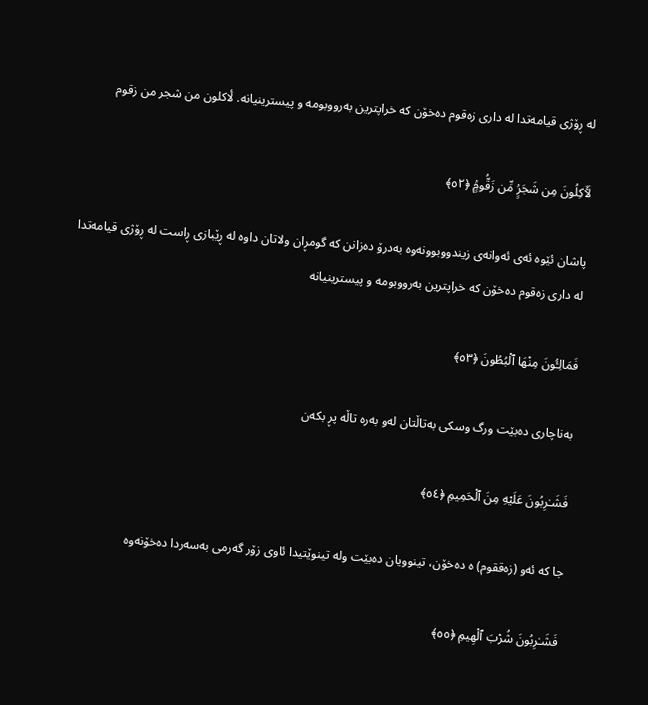لە ڕۆژی قیامەتدا لە داری زەقوم دەخۆن کە خراپترین بەرووبومە و پیسترینیانە. لٔاكلون من شجر من زقوم

لَـَٔاكِلُونَ مِن شَجَرٍۢ مِّن زَقُّومٍۢ ﴿٥٢﴾

پاشان ئێوە ئەی ئەوانەى زیندووبوونەوە بەدرۆ دەزانن کە گومڕان ولاتان داوە لە ڕێبازی ڕاست لە ڕۆژی قیامەتدا لە داری زەقوم دەخۆن کە خراپترین بەرووبومە و پیسترینیانە

فَمَالِـُٔونَ مِنْهَا ٱلْبُطُونَ ﴿٥٣﴾

بەناچاری دەبێت ورگ وسکی بەتاڵتان لەو بەرە تاڵە پڕ بکەن

فَشَـٰرِبُونَ عَلَيْهِ مِنَ ٱلْحَمِيمِ ﴿٥٤﴾

جا کە ئەو (زەققوم) ە دەخۆن، تینوویان دەبێت ولە تینوێتیدا ئاوی زۆر گەرمی بەسەردا دەخۆنەوە

فَشَـٰرِبُونَ شُرْبَ ٱلْهِيمِ ﴿٥٥﴾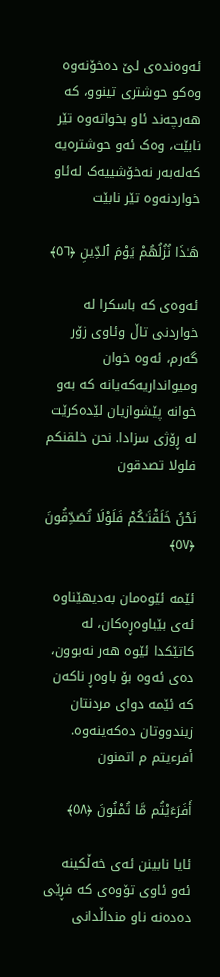ئەوەندەی لێ دەخۆنەوە وەکو حوشتری تینوو، کە ھەرچەند ئاو بخواتەوە تێر نابێت، وەک ئەو حوشترەیە کەلەبەر نەخۆشییەک لەئاو خواردنەوە تێر نابێت

هَـٰذَا نُزُلُهُمْ يَوْمَ ٱلدِّينِ ﴿٥٦﴾

ئەوەی کە باسکرا لە خواردنی تاڵ وئاوی زۆر گەرم، ئەوە خوان ومیوانداریەکەیانە کە بەو خوانە پێشوازیان لێدەکرێت لە ڕۆژی سزادا. نحن خلقنكم فلولا تصدقون

نَحْنُ خَلَقْنَـٰكُمْ فَلَوْلَا تُصَدِّقُونَ ﴿٥٧﴾

ئێمە ئێوەمان بەدیھێناوە ئەی بێباوەڕەکان، لە کاتێکدا ئێوە ھەر نەبوون، دەی ئەوە بۆ باوەڕ ناکەن کە ئێمە دوای مردنتان زیندووتان دەکەینەوە. أفرءيتم م اتمنون

أَفَرَءَيْتُم مَّا تُمْنُونَ ﴿٥٨﴾

ئایا نابینن ئەی خەڵکینە ئەو ئاوی تۆوەی کە فڕێی دەدەنە ناو منداڵدانی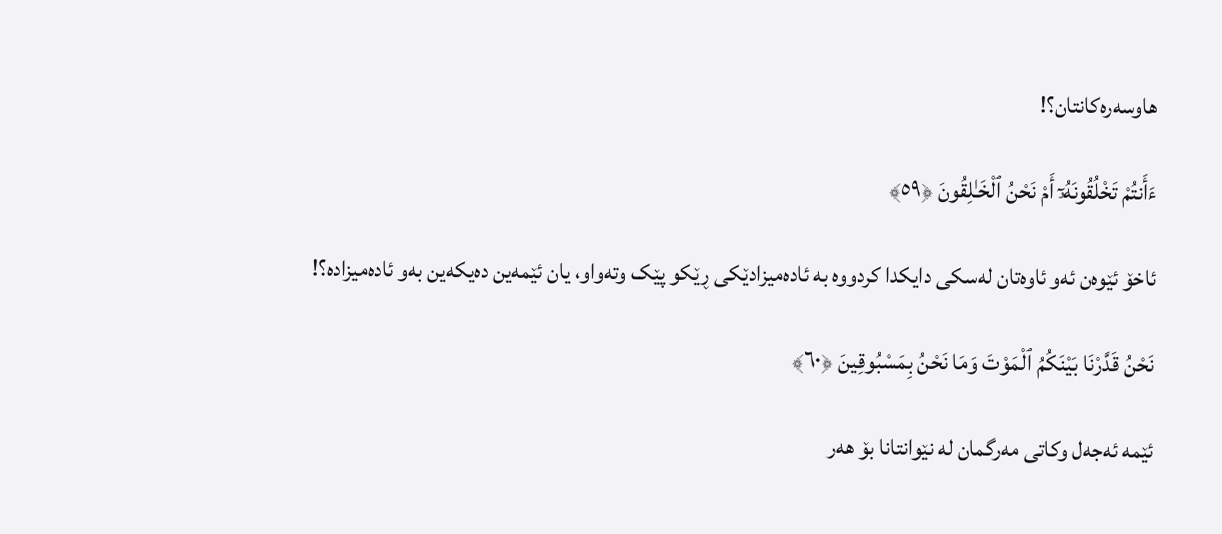ھاوسەرەکانتان؟!

ءَأَنتُمْ تَخْلُقُونَهُۥٓ أَمْ نَحْنُ ٱلْخَـٰلِقُونَ ﴿٥٩﴾

ئاخۆ ئێوەن ئەو ئاوەتان لەسکی دایکدا کردووە بە ئادەمیزادێکی ڕێکو پێک وتەواو، یان ئێمەین دەیکەین بەو ئادەمیزادە؟!

نَحْنُ قَدَّرْنَا بَيْنَكُمُ ٱلْمَوْتَ وَمَا نَحْنُ بِمَسْبُوقِينَ ﴿٦٠﴾

ئێمە ئەجەل وکاتی مەرگمان لە نێوانتانا بۆ ھەر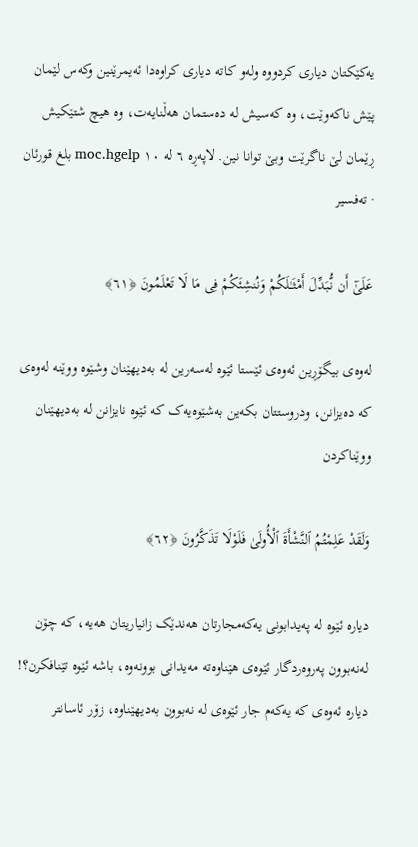یەکێکتان دیاری کردووە ولەو کاتە دیاری کراوەدا ئەیمرێنین وکەس لێمان پێش ناکەوێت، وە کەسیش لە دەستمان ھەڵنایەت، وە ھیچ شتێکیش ڕێمان لێ ناگرێت وبێ توانا نین. لاپەڕە ٦ لە ١٠ moc.hgelp بلغ قورئان · تەفسیر

عَلَىٰٓ أَن نُّبَدِّلَ أَمْثَـٰلَكُمْ وَنُنشِئَكُمْ فِى مَا لَا تَعْلَمُونَ ﴿٦١﴾

لەوەى بیگۆڕین ئەوەى ئێستا ئێوە لەسەرین لە بەدیهێنان وشێوە ووێنە لەوەى کە دەیزانن، ودروستتان بکەین بەشێوەیەک کە ئێوە نایزانن لە بەدیهێنان ووێناکردن

وَلَقَدْ عَلِمْتُمُ ٱلنَّشْأَةَ ٱلْأُولَىٰ فَلَوْلَا تَذَكَّرُونَ ﴿٦٢﴾

دیارە ئێوە لە پەیدابونی یەکەمجارتان ھەندێک زانیاریتان ھەیە، کە چۆن لەنەبوون پەروەردگار ئێوەی ھێناوەتە مەیدانی بوونەوە، باشە ئێوە تێنافکرن؟! دیارە ئەوەی کە یەکەم جار ئێوەی لە نەبوون بەدیھێناوە، زۆر ئاسانتر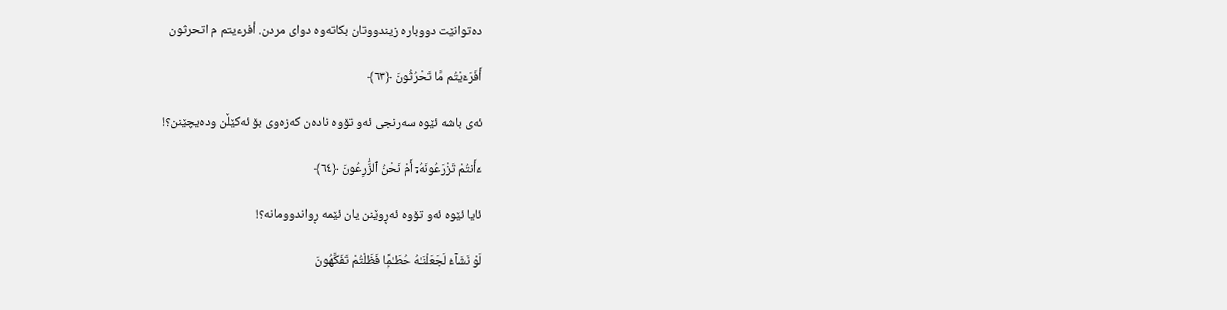دەتوانێت دووبارە زیندووتان بکاتەوە دوای مردن. أفرءيتم م اتحرثون

أَفَرَءَيْتُم مَّا تَحْرُثُونَ ﴿٦٣﴾

ئەی باشە ئێوە سەرنجی ئەو تۆوە نادەن کەزەوی بۆ ئەکێڵن ودەیچێنن؟!

ءَأَنتُمْ تَزْرَعُونَهُۥٓ أَمْ نَحْنُ ٱلزَّٰرِعُونَ ﴿٦٤﴾

ئایا ئێوە ئەو تۆوە ئەڕوێنن یان ئێمە ڕواندوومانە؟!

لَوْ نَشَآءُ لَجَعَلْنَـٰهُ حُطَـٰمًۭا فَظَلْتُمْ تَفَكَّهُونَ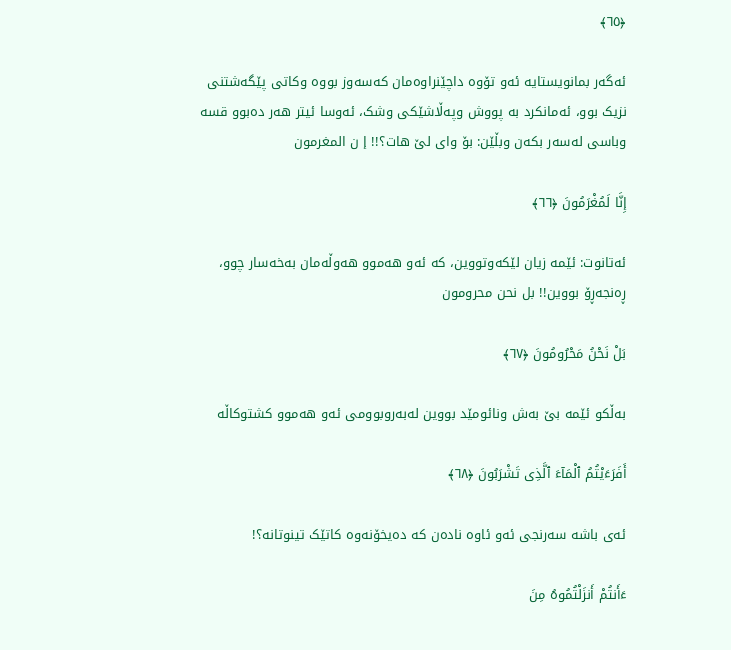﴿٦٥﴾

ئەگەر بمانویستایە ئەو تۆوە داچێنراوەمان کەسەوز بووە وکاتی پێگەشتنی نزیک بوو، ئەمانکرد بە پووش وپەڵاشێکی وشک، ئەوسا ئیتر ھەر دەبوو قسە وباسی لەسەر بکەن وبڵێن: بۆ وای لێ ھات؟!! إ ن المغرمون

إِنَّا لَمُغْرَمُونَ ﴿٦٦﴾

ئەتانوت: ئێمە زیان لێکەوتووین، کە ئەو ھەموو ھەوڵەمان بەخەسار چوو، ڕەنجەڕۆ بووین!! بل نحن محرومون

بَلْ نَحْنُ مَحْرُومُونَ ﴿٦٧﴾

بەڵکو ئێمە بێ بەش ونائومێد بووین لەبەروبوومی ئەو ھەموو کشتوکاڵە

أَفَرَءَيْتُمُ ٱلْمَآءَ ٱلَّذِى تَشْرَبُونَ ﴿٦٨﴾

ئەی باشە سەرنجی ئەو ئاوە نادەن کە دەیخۆنەوە کاتێک تینوتانە؟!

ءَأَنتُمْ أَنزَلْتُمُوهُ مِنَ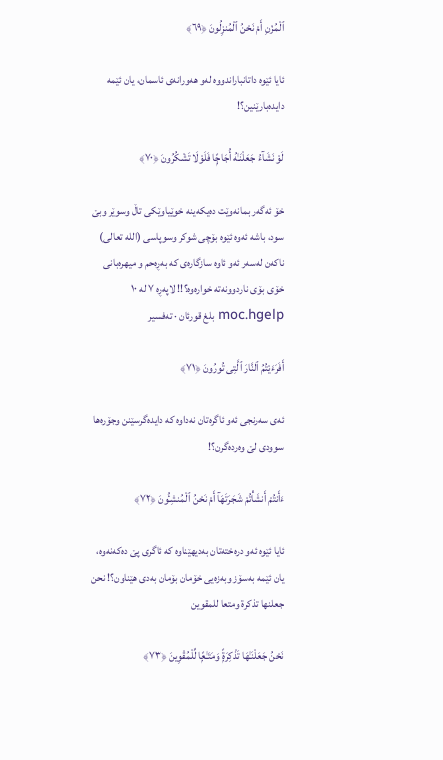ٱلْمُزْنِ أَمْ نَحْنُ ٱلْمُنزِلُونَ ﴿٦٩﴾

ئایا ئێوە داتانباراندووە لەو ھەورانەی ئاسمان، یان ئێمە دایدەبارێنین؟!

لَوْ نَشَآءُ جَعَلْنَـٰهُ أُجَاجًۭا فَلَوْلَا تَشْكُرُونَ ﴿٧٠﴾

خۆ ئەگەر بمانەوێت دەیکەینە خوێیاوێکی تاڵ وسوێر وبێ سود، باشە ئەوە ئێوە بۆچی شوكر وسوپاسی (اللە تعالی) ناکەن لەسەر ئەو ئاوە سازگارەی کە بەڕەحم و میهرەبانی خۆی بۆی ناردوونەتە خوارەوە؟!! لاپەڕە ٧ لە ١٠ moc.hgelp بلغ قورئان · تەفسیر

أَفَرَءَيْتُمُ ٱلنَّارَ ٱلَّتِى تُورُونَ ﴿٧١﴾

ئەی سەرنجی ئەو ئاگرەتان نەداوە کە دایدەگرسێنن وجۆرەھا سوودی لێ وەردەگرن؟!

ءَأَنتُمْ أَنشَأْتُمْ شَجَرَتَهَآ أَمْ نَحْنُ ٱلْمُنشِـُٔونَ ﴿٧٢﴾

ئایا ئێوە ئەو درەختەتان بەدیھێناوە کە ئاگری پێ دەکەنەوە، یان ئێمە بەسۆز وبەزەیی خۆمان بۆمان بەدی ھێناون؟! نحن جعلنها تذكرة ومتعا للمقوين

نَحْنُ جَعَلْنَـٰهَا تَذْكِرَةًۭ وَمَتَـٰعًۭا لِّلْمُقْوِينَ ﴿٧٣﴾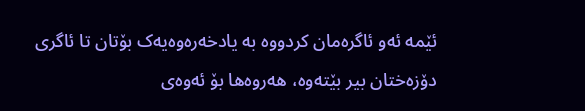ئێمە ئەو ئاگرەمان کردووە بە یادخەرەوەیەک بۆتان تا ئاگری دۆزەختان بیر بێتەوە، ھەروەھا بۆ ئەوەی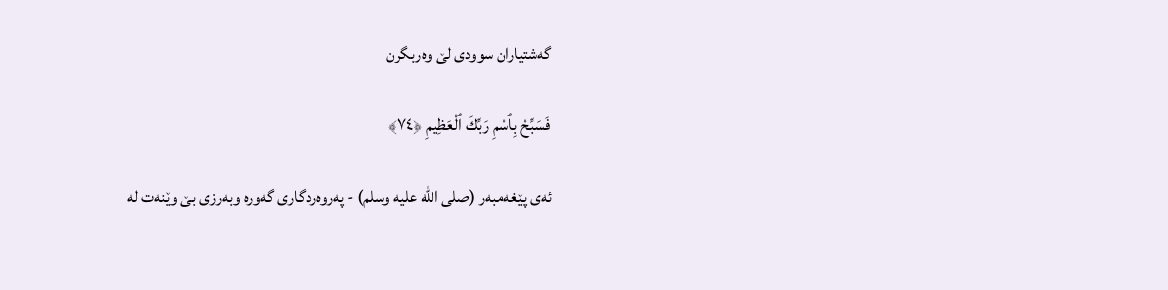گەشتیاران سوودی لێ وەربگرن

فَسَبِّحْ بِٱسْمِ رَبِّكَ ٱلْعَظِيمِ ﴿٧٤﴾

ئەی پێغەمبەر (صلی الله علیه وسلم) - پەروەردگاری گەورە وبەرزی بێ وێنەت لە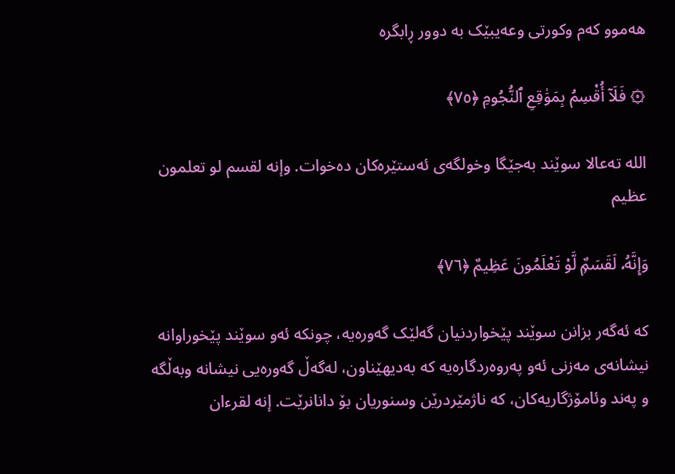ھەموو کەم وکورتی وعەیبێک بە دوور ڕابگرە

۞ فَلَآ أُقْسِمُ بِمَوَٰقِعِ ٱلنُّجُومِ ﴿٧٥﴾

الله تەعالا سوێند بەجێگا وخولگەی ئەستێرەکان دەخوات. وإنه لقسم لو تعلمون عظيم

وَإِنَّهُۥ لَقَسَمٌۭ لَّوْ تَعْلَمُونَ عَظِيمٌ ﴿٧٦﴾

کە ئەگەر بزانن سوێند پێخواردنیان گەلێک گەورەیە، چونکە ئەو سوێند پێخوراوانە نیشانەی مەزنی ئەو پەروەردگارەیە کە بەدیھێناون، لەگەڵ گەورەیی نیشانە وبەڵگە و پەند وئامۆژگاریەكان، كە ناژمێردرێن وسنوریان بۆ دانانرێت. إنه لقرءان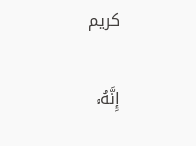كريم

إِنَّهُۥ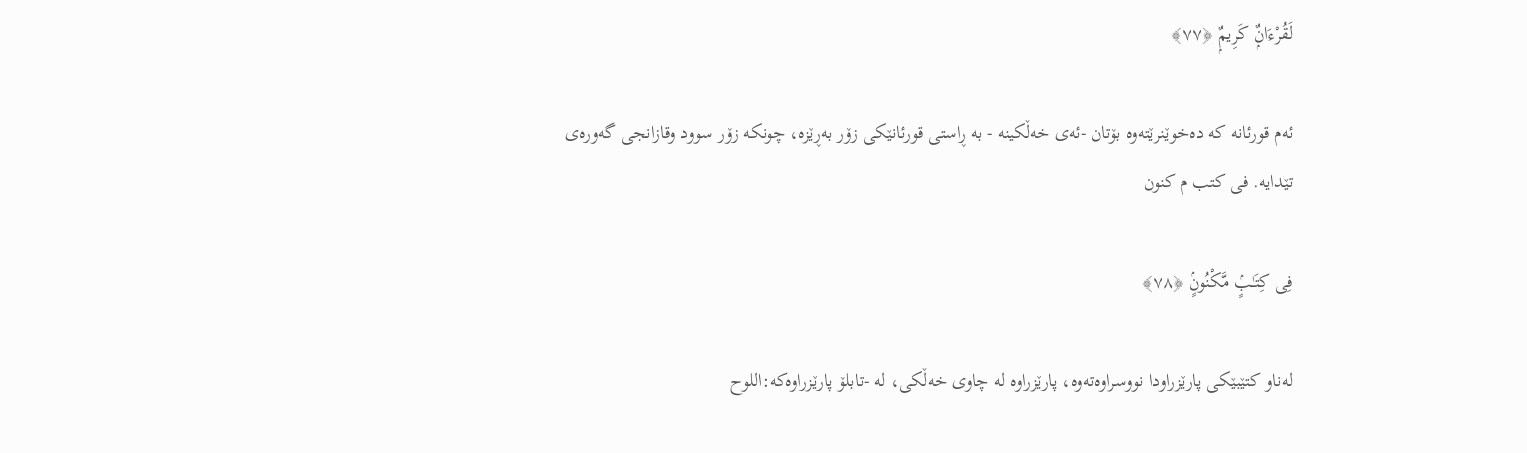لَقُرْءَانٌۭ كَرِيمٌۭ ﴿٧٧﴾

ئەم قورئانە کە دەخوێنرێتەوە بۆتان -ئەی خەڵکینە - بە ڕاستی قورئانێکی زۆر بەڕێزە، چونکە زۆر سوود وقازانجی گەورەی تێدایە. فى كتب م كنون

فِى كِتَـٰبٍۢ مَّكْنُونٍۢ ﴿٧٨﴾

لەناو کتێبێکی پارێزراودا نووسراوەتەوە، پارێزراوە له چاوی خەڵكی، لە -تابلۆ پارێزراوەکە:اللوح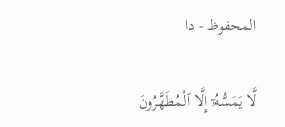المحفوظ - دا

لَّا يَمَسُّهُۥٓ إِلَّا ٱلْمُطَهَّرُونَ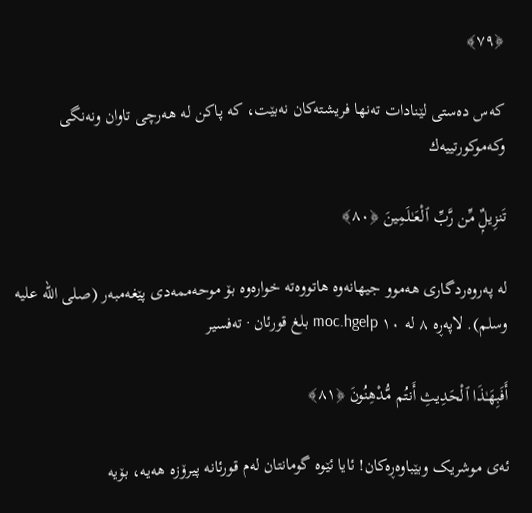﴿٧٩﴾

کەس دەستی لێنادات تەنھا فریشتەکان نەبێت، کە پاکن لە ھەرچی تاوان ونەنگی وكەموكورتییەك

تَنزِيلٌۭ مِّن رَّبِّ ٱلْعَـٰلَمِينَ ﴿٨٠﴾

لە پەروەردگاری ھەموو جیھانەوە ھاتووەتە خوارەوە بۆ موحەممەدی پێغەمبەر (صلی الله علیه وسلم). لاپەڕە ٨ لە ١٠ moc.hgelp بلغ قورئان · تەفسیر

أَفَبِهَـٰذَا ٱلْحَدِيثِ أَنتُم مُّدْهِنُونَ ﴿٨١﴾

ئەی موشریک وبێباوەڕەکان! ئایا ئێوە گومانتان لەم قورئانە پیرۆزە ھەیە، بۆیە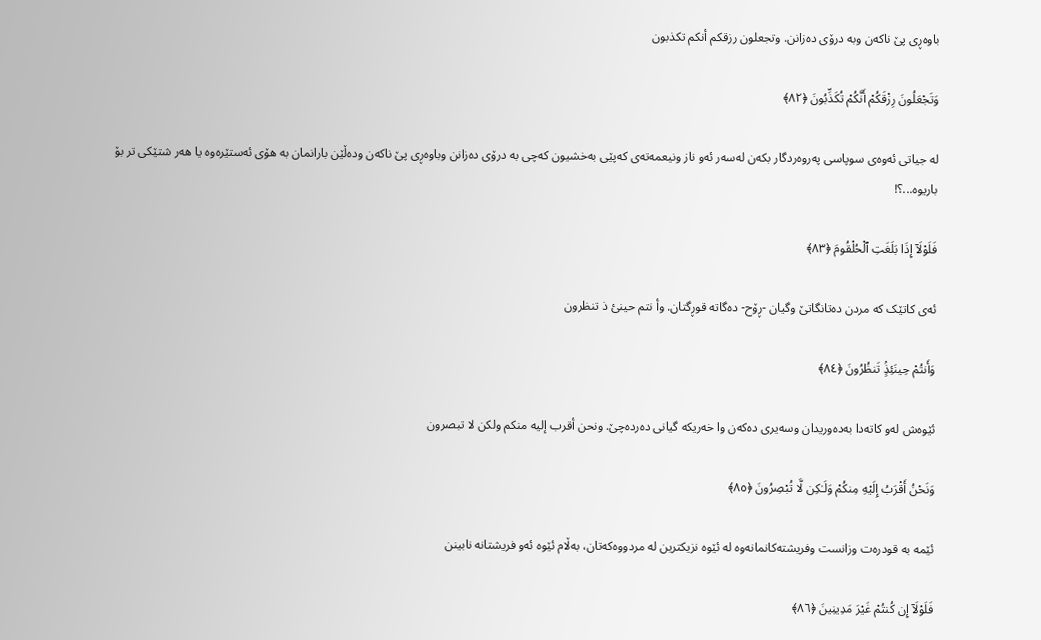باوەڕی پێ ناکەن وبە درۆی دەزانن. وتجعلون رزقكم أنكم تكذبون

وَتَجْعَلُونَ رِزْقَكُمْ أَنَّكُمْ تُكَذِّبُونَ ﴿٨٢﴾

لە جیاتی ئەوەی سوپاسی پەروەردگار بکەن لەسەر ئەو ناز ونیعمەتەی کەپێی بەخشیون کەچی بە درۆی دەزانن وباوەڕی پێ ناکەن ودەڵێن بارانمان بە ھۆی ئەستێرەوە یا ھەر شتێکی تر بۆ باریوە...؟!

فَلَوْلَآ إِذَا بَلَغَتِ ٱلْحُلْقُومَ ﴿٨٣﴾

ئەی کاتێک کە مردن دەتانگاتێ وگیان -ڕۆح- دەگاتە قوڕگتان. وأ نتم حينئ ذ تنظرون

وَأَنتُمْ حِينَئِذٍۢ تَنظُرُونَ ﴿٨٤﴾

ئێوەش لەو کاتەدا بەدەوریدان وسەیری دەکەن وا خەریکە گیانی دەردەچێ. ونحن أقرب إليه منكم ولكن لا تبصرون

وَنَحْنُ أَقْرَبُ إِلَيْهِ مِنكُمْ وَلَـٰكِن لَّا تُبْصِرُونَ ﴿٨٥﴾

ئێمە بە قودرەت وزانست وفریشتەکانمانەوە لە ئێوە نزیکترین لە مردووەکەتان، بەڵام ئێوە ئەو فریشتانە نابینن

فَلَوْلَآ إِن كُنتُمْ غَيْرَ مَدِينِينَ ﴿٨٦﴾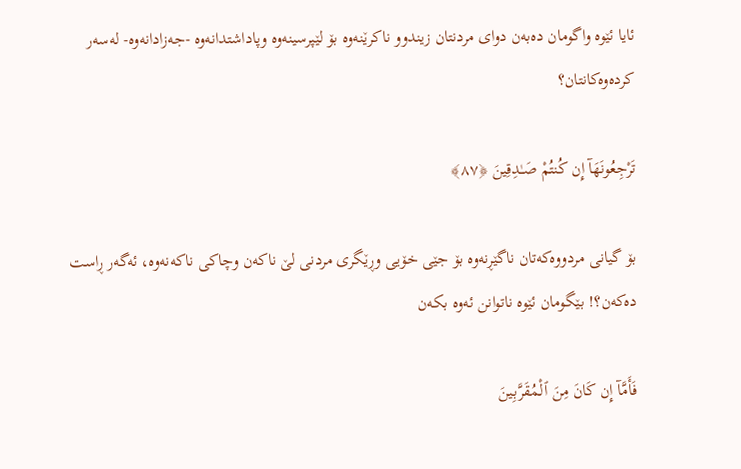ئایا ئێوە واگومان دەبەن دوای مردنتان زیندوو ناكرێنەوە بۆ لێپرسینەوە وپاداشتدانەوە -جەزادانەوە- لەسەر کردەوەکانتان؟

تَرْجِعُونَهَآ إِن كُنتُمْ صَـٰدِقِينَ ﴿٨٧﴾

بۆ گیانی مردووەکەتان ناگێڕنەوە بۆ جێی خۆیی وڕێگری مردنی لێ ناکەن وچاکی ناکەنەوە، ئەگەر ڕاست دەکەن؟! بێگومان ئێوه ناتوانن ئەوە بكەن

فَأَمَّآ إِن كَانَ مِنَ ٱلْمُقَرَّبِينَ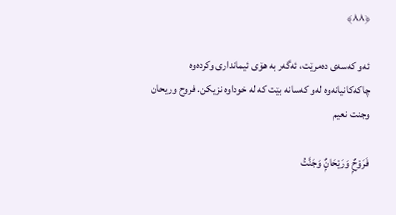﴿٨٨﴾

ئەو کەسەی دەمرێت، ئەگەر بە ھۆی ئیمانداری وکردەوە چاکەکانیانەوە لەو کەسانە بێت کە لە خوداوە نزیکن. فروح وريحان وجنت نعيم

فَرَوْحٌۭ وَرَيْحَانٌۭ وَجَنَّتُ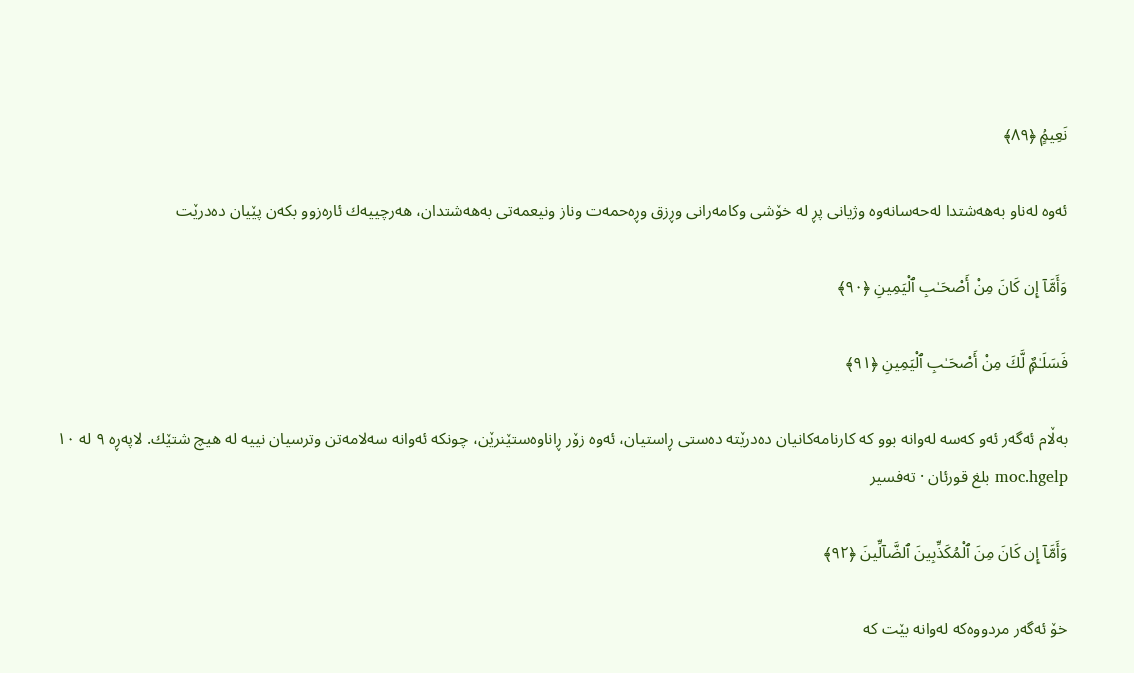نَعِيمٍۢ ﴿٨٩﴾

ئەوە لەناو بەھەشتدا لەحەسانەوە وژیانی پڕ لە خۆشی وکامەرانی وڕزق وڕەحمەت وناز ونیعمەتی بەهەشتدان، هەرچییەك ئارەزوو بكەن پێیان دەدرێت

وَأَمَّآ إِن كَانَ مِنْ أَصْحَـٰبِ ٱلْيَمِينِ ﴿٩٠﴾

فَسَلَـٰمٌۭ لَّكَ مِنْ أَصْحَـٰبِ ٱلْيَمِينِ ﴿٩١﴾

بەڵام ئەگەر ئەو کەسە لەوانە بوو کە کارنامەکانیان دەدرێتە دەستی ڕاستیان، ئەوە زۆر ڕاناوەستێنرێن، چونكە ئەوانه سەلامەتن وترسیان نییه لە هیچ شتێك. لاپەڕە ٩ لە ١٠ moc.hgelp بلغ قورئان · تەفسیر

وَأَمَّآ إِن كَانَ مِنَ ٱلْمُكَذِّبِينَ ٱلضَّآلِّينَ ﴿٩٢﴾

خۆ ئەگەر مردووەکە لەوانە بێت کە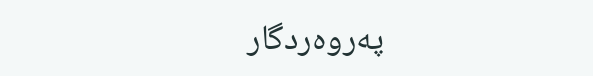پەروەردگار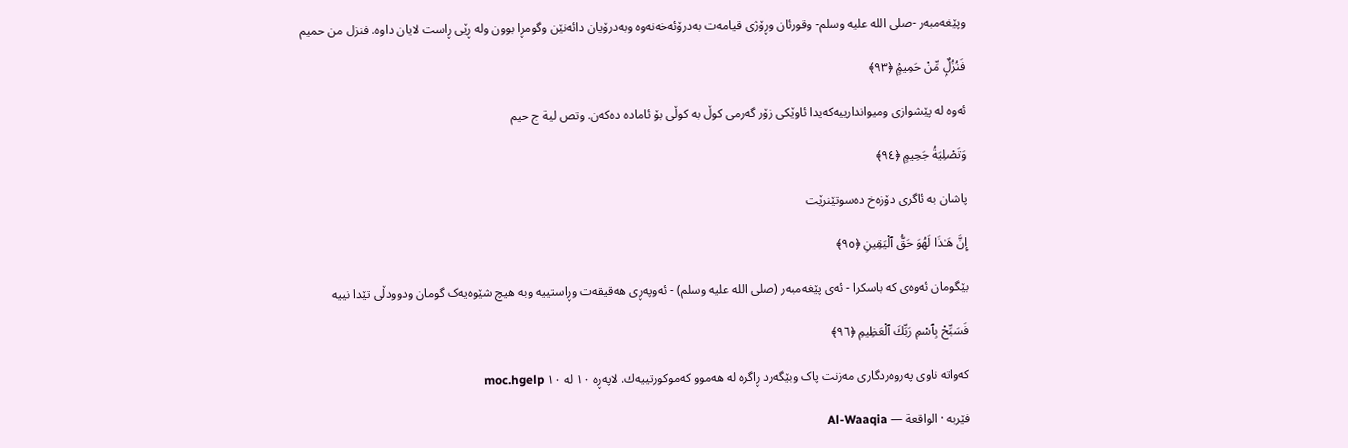وپێغەمبەر -صلى الله علیه وسلم- وقورئان وڕۆژی قیامەت بەدرۆئەخەنەوە وبەدرۆیان دائەنێن وگومڕا بوون ولە ڕێی ڕاست لایان داوە. فنزل من حميم

فَنُزُلٌۭ مِّنْ حَمِيمٍۢ ﴿٩٣﴾

ئەوە لە پێشوازی ومیواندارییەکەیدا ئاوێکی زۆر گەرمی کوڵ بە کوڵی بۆ ئامادە دەکەن. وتص لية ج حيم

وَتَصْلِيَةُ جَحِيمٍ ﴿٩٤﴾

پاشان بە ئاگری دۆزەخ دەسوتێنرێت

إِنَّ هَـٰذَا لَهُوَ حَقُّ ٱلْيَقِينِ ﴿٩٥﴾

بێگومان ئەوەی کە باسکرا - ئەی پێغەمبەر (صلی الله علیه وسلم) - ئەوپەڕی هەقیقەت وڕاستییە وبە ھیچ شێوەیەک گومان ودوودڵی تێدا نییە

فَسَبِّحْ بِٱسْمِ رَبِّكَ ٱلْعَظِيمِ ﴿٩٦﴾

کەواتە ناوی پەروەردگاری مەزنت پاک وبێگەرد ڕاگرە لە هەموو كەموكورتییەك. لاپەڕە ١٠ لە ١٠ moc.hgelp

فێربە · الواقعة — Al-Waaqia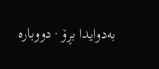بەدوایدا بڕۆ · دووبارە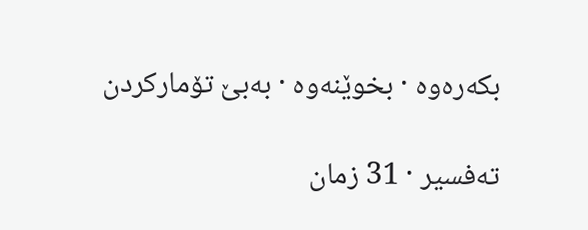بکەرەوە · بخوێنەوە · بەبێ تۆمارکردن

تەفسیر · 31 زمان